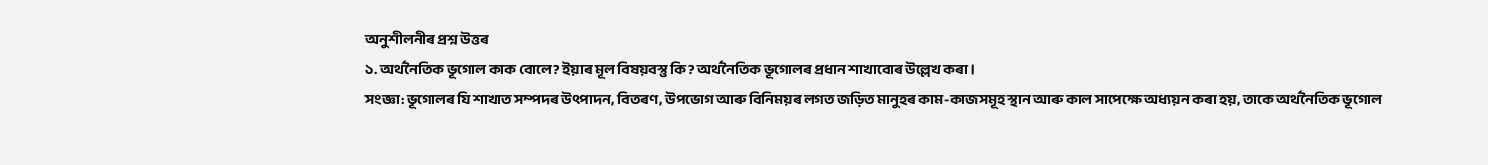অনুশীলনীৰ প্ৰশ্ন উত্তৰ
১. অর্থনৈতিক ভূগোল কাক বোলে? ইয়াৰ মূল বিষয়বস্তু কি? অর্থনৈতিক ভূগোলৰ প্ৰধান শাখাবোৰ উল্লেখ কৰা।
সংজ্ঞা: ভূগোলৰ যি শাখাত সম্পদৰ উৎপাদন, বিতৰণ, উপভোগ আৰু বিনিময়ৰ লগত জড়িত মানুহৰ কাম-কাজসমূহ স্থান আৰু কাল সাপেক্ষে অধ্যয়ন কৰা হয়, তাকে অৰ্থনৈতিক ভূগোল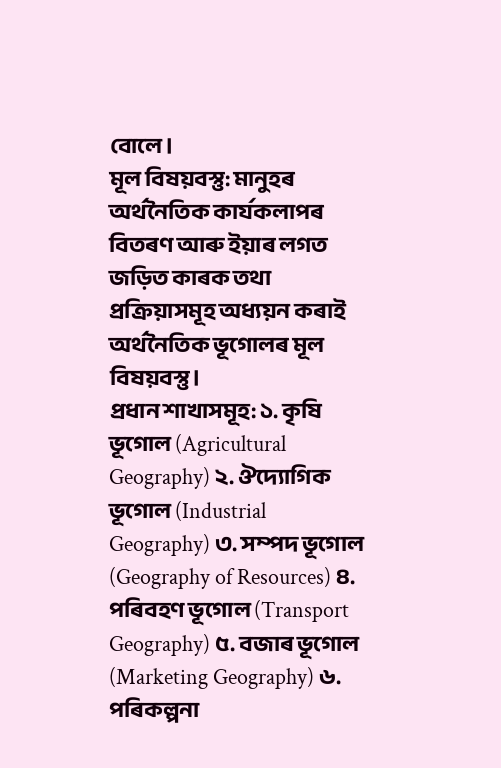বোলে।
মূল বিষয়বস্তু: মানুহৰ অৰ্থনৈতিক কাৰ্যকলাপৰ বিতৰণ আৰু ইয়াৰ লগত জড়িত কাৰক তথা প্ৰক্ৰিয়াসমূহ অধ্যয়ন কৰাই অর্থনৈতিক ভূগোলৰ মূল বিষয়বস্তু।
প্ৰধান শাখাসমূহ: ১. কৃষি ভূগোল (Agricultural Geography) ২. ঔদ্যোগিক ভূগোল (Industrial Geography) ৩. সম্পদ ভূগোল (Geography of Resources) ৪. পৰিবহণ ভূগোল (Transport Geography) ৫. বজাৰ ভূগোল (Marketing Geography) ৬. পৰিকল্পনা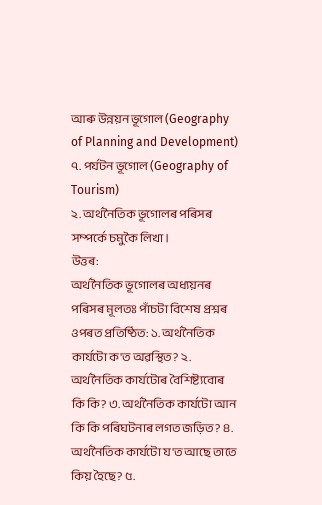আৰু উন্নয়ন ভূগোল (Geography of Planning and Development) ৭. পৰ্যটন ভূগোল (Geography of Tourism)
২. অর্থনৈতিক ভূগোলৰ পৰিসৰ সম্পৰ্কে চমুকৈ লিখা।
উত্তৰ:
অর্থনৈতিক ভূগোলৰ অধ্যয়নৰ পৰিসৰ মূলতঃ পাঁচটা বিশেষ প্ৰশ্নৰ ওপৰত প্ৰতিষ্ঠিত: ১. অর্থনৈতিক কার্যটো ক'ত অৱস্থিত? ২. অর্থনৈতিক কাৰ্যটোৰ বৈশিষ্ট্যবোৰ কি কি? ৩. অর্থনৈতিক কার্যটো আন কি কি পৰিঘটনাৰ লগত জড়িত? ৪. অর্থনৈতিক কার্যটো য'ত আছে তাতে কিয় হৈছে? ৫.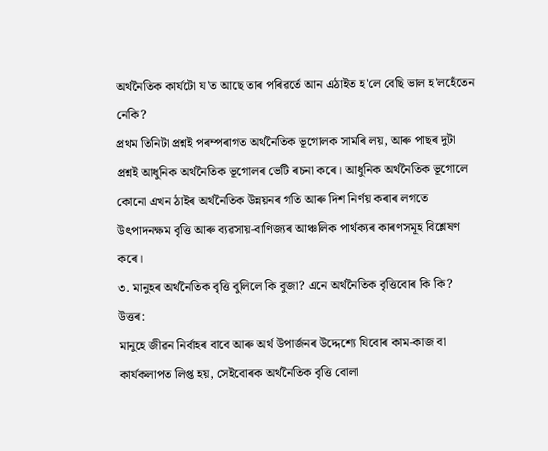অর্থনৈতিক কাৰ্যটো য'ত আছে তাৰ পৰিৱৰ্তে আন এঠাইত হ'লে বেছি ভাল হ'লহেঁতেন নেকি?
প্ৰথম তিনিটা প্ৰশ্নই পৰম্পৰাগত অৰ্থনৈতিক ভূগোলক সামৰি লয়, আৰু পাছৰ দুটা প্ৰশ্নই আধুনিক অৰ্থনৈতিক ভূগোলৰ ভেটি ৰচনা কৰে। আধুনিক অৰ্থনৈতিক ভূগোলে কোনো এখন ঠাইৰ অৰ্থনৈতিক উন্নয়নৰ গতি আৰু দিশ নিৰ্ণয় কৰাৰ লগতে উৎপাদনক্ষম বৃত্তি আৰু ব্যৱসায়-বাণিজ্যৰ আঞ্চলিক পাৰ্থক্যৰ কাৰণসমূহ বিশ্লেষণ কৰে।
৩. মানুহৰ অৰ্থনৈতিক বৃত্তি বুলিলে কি বুজা? এনে অর্থনৈতিক বৃত্তিবোৰ কি কি?
উত্তৰ:
মানুহে জীৱন নিৰ্বাহৰ বাবে আৰু অৰ্থ উপাৰ্জনৰ উদ্দেশ্যে যিবোৰ কাম-কাজ বা কাৰ্যকলাপত লিপ্ত হয়, সেইবোৰক অৰ্থনৈতিক বৃত্তি বোলা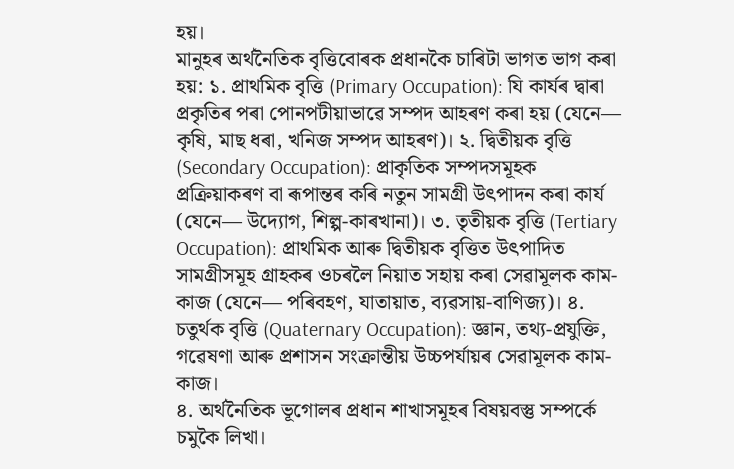হয়।
মানুহৰ অৰ্থনৈতিক বৃত্তিবোৰক প্ৰধানকৈ চাৰিটা ভাগত ভাগ কৰা হয়: ১. প্ৰাথমিক বৃত্তি (Primary Occupation): যি কাৰ্যৰ দ্বাৰা প্ৰকৃতিৰ পৰা পোনপটীয়াভাৱে সম্পদ আহৰণ কৰা হয় (যেনে— কৃষি, মাছ ধৰা, খনিজ সম্পদ আহৰণ)। ২. দ্বিতীয়ক বৃত্তি (Secondary Occupation): প্ৰাকৃতিক সম্পদসমূহক প্ৰক্ৰিয়াকৰণ বা ৰূপান্তৰ কৰি নতুন সামগ্ৰী উৎপাদন কৰা কাৰ্য (যেনে— উদ্যোগ, শিল্প-কাৰখানা)। ৩. তৃতীয়ক বৃত্তি (Tertiary Occupation): প্ৰাথমিক আৰু দ্বিতীয়ক বৃত্তিত উৎপাদিত সামগ্ৰীসমূহ গ্ৰাহকৰ ওচৰলৈ নিয়াত সহায় কৰা সেৱামূলক কাম-কাজ (যেনে— পৰিবহণ, যাতায়াত, ব্যৱসায়-বাণিজ্য)। ৪. চতুৰ্থক বৃত্তি (Quaternary Occupation): জ্ঞান, তথ্য-প্ৰযুক্তি, গৱেষণা আৰু প্ৰশাসন সংক্ৰান্তীয় উচ্চপৰ্যায়ৰ সেৱামূলক কাম-কাজ।
৪. অর্থনৈতিক ভূগোলৰ প্ৰধান শাখাসমূহৰ বিষয়বস্তু সম্পর্কে চমুকৈ লিখা।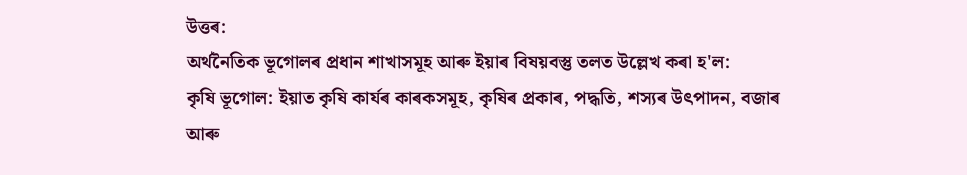উত্তৰ:
অর্থনৈতিক ভূগোলৰ প্ৰধান শাখাসমূহ আৰু ইয়াৰ বিষয়বস্তু তলত উল্লেখ কৰা হ'ল:
কৃষি ভূগোল: ইয়াত কৃষি কাৰ্যৰ কাৰকসমূহ, কৃষিৰ প্ৰকাৰ, পদ্ধতি, শস্যৰ উৎপাদন, বজাৰ আৰু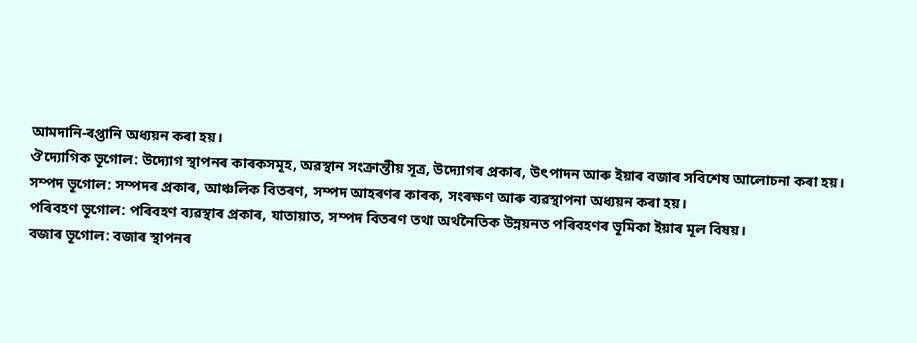আমদানি-ৰপ্তানি অধ্যয়ন কৰা হয়।
ঔদ্যোগিক ভূগোল: উদ্যোগ স্থাপনৰ কাৰকসমূহ, অৱস্থান সংক্ৰান্তীয় সূত্ৰ, উদ্যোগৰ প্ৰকাৰ, উৎপাদন আৰু ইয়াৰ বজাৰ সবিশেষ আলোচনা কৰা হয়।
সম্পদ ভূগোল: সম্পদৰ প্ৰকাৰ, আঞ্চলিক বিতৰণ, সম্পদ আহৰণৰ কাৰক, সংৰক্ষণ আৰু ব্যৱস্থাপনা অধ্যয়ন কৰা হয়।
পৰিবহণ ভূগোল: পৰিবহণ ব্যৱস্থাৰ প্ৰকাৰ, যাতায়াত, সম্পদ বিতৰণ তথা অৰ্থনৈতিক উন্নয়নত পৰিবহণৰ ভূমিকা ইয়াৰ মূল বিষয়।
বজাৰ ভূগোল: বজাৰ স্থাপনৰ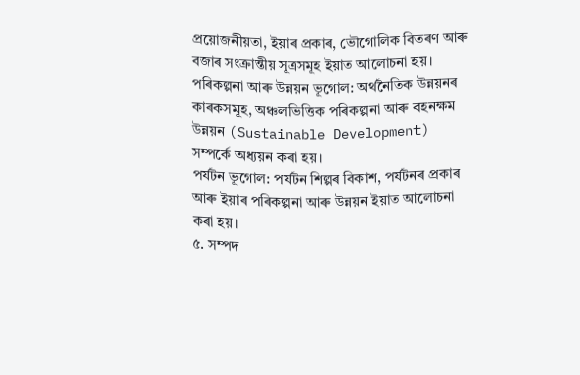প্ৰয়োজনীয়তা, ইয়াৰ প্ৰকাৰ, ভৌগোলিক বিতৰণ আৰু বজাৰ সংক্ৰান্তীয় সূত্ৰসমূহ ইয়াত আলোচনা হয়।
পৰিকল্পনা আৰু উন্নয়ন ভূগোল: অৰ্থনৈতিক উন্নয়নৰ কাৰকসমূহ, অঞ্চলভিত্তিক পৰিকল্পনা আৰু বহনক্ষম উন্নয়ন (Sustainable Development) সম্পৰ্কে অধ্যয়ন কৰা হয়।
পৰ্যটন ভূগোল: পৰ্যটন শিল্পৰ বিকাশ, পৰ্যটনৰ প্ৰকাৰ আৰু ইয়াৰ পৰিকল্পনা আৰু উন্নয়ন ইয়াত আলোচনা কৰা হয়।
৫. সম্পদ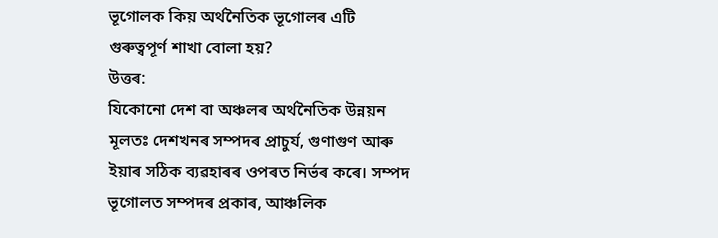ভূগোলক কিয় অর্থনৈতিক ভূগোলৰ এটি গুৰুত্বপূৰ্ণ শাখা বোলা হয়?
উত্তৰ:
যিকোনো দেশ বা অঞ্চলৰ অৰ্থনৈতিক উন্নয়ন মূলতঃ দেশখনৰ সম্পদৰ প্ৰাচুৰ্য, গুণাগুণ আৰু ইয়াৰ সঠিক ব্যৱহাৰৰ ওপৰত নিৰ্ভৰ কৰে। সম্পদ ভূগোলত সম্পদৰ প্ৰকাৰ, আঞ্চলিক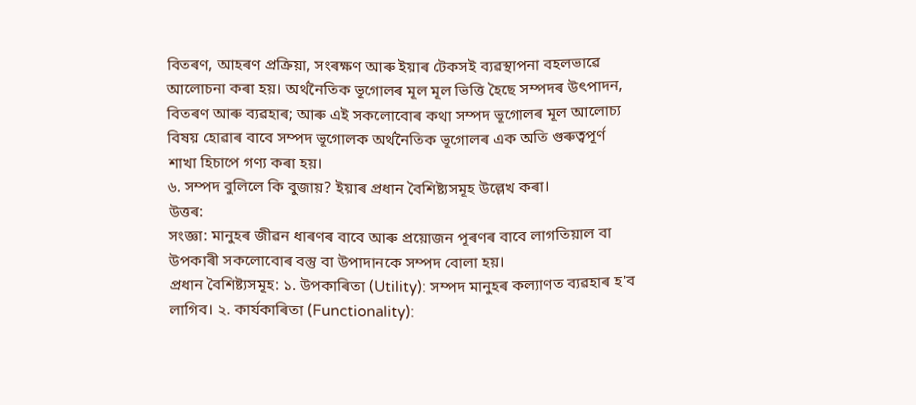বিতৰণ, আহৰণ প্ৰক্ৰিয়া, সংৰক্ষণ আৰু ইয়াৰ টেকসই ব্যৱস্থাপনা বহলভাৱে আলোচনা কৰা হয়। অৰ্থনৈতিক ভূগোলৰ মূল মূল ভিত্তি হৈছে সম্পদৰ উৎপাদন, বিতৰণ আৰু ব্যৱহাৰ; আৰু এই সকলোবোৰ কথা সম্পদ ভূগোলৰ মূল আলোচ্য বিষয় হোৱাৰ বাবে সম্পদ ভূগোলক অৰ্থনৈতিক ভূগোলৰ এক অতি গুৰুত্বপূৰ্ণ শাখা হিচাপে গণ্য কৰা হয়।
৬. সম্পদ বুলিলে কি বুজায়? ইয়াৰ প্ৰধান বৈশিষ্ট্যসমূহ উল্লেখ কৰা।
উত্তৰ:
সংজ্ঞা: মানুহৰ জীৱন ধাৰণৰ বাবে আৰু প্ৰয়োজন পূৰণৰ বাবে লাগতিয়াল বা উপকাৰী সকলোবোৰ বস্তু বা উপাদানকে সম্পদ বোলা হয়।
প্ৰধান বৈশিষ্ট্যসমূহ: ১. উপকাৰিতা (Utility): সম্পদ মানুহৰ কল্যাণত ব্যৱহাৰ হ'ব লাগিব। ২. কাৰ্যকাৰিতা (Functionality):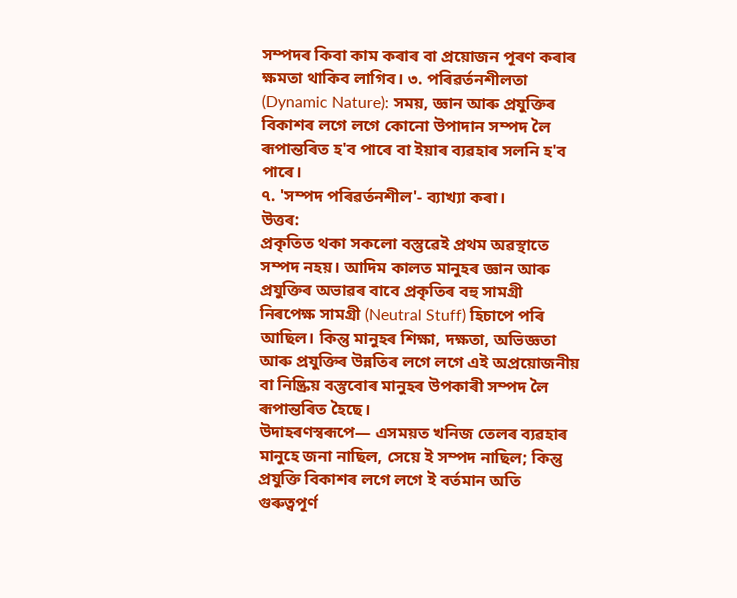সম্পদৰ কিবা কাম কৰাৰ বা প্ৰয়োজন পূৰণ কৰাৰ ক্ষমতা থাকিব লাগিব। ৩. পৰিৱৰ্তনশীলতা (Dynamic Nature): সময়, জ্ঞান আৰু প্ৰযুক্তিৰ বিকাশৰ লগে লগে কোনো উপাদান সম্পদ লৈ ৰূপান্তৰিত হ'ব পাৰে বা ইয়াৰ ব্যৱহাৰ সলনি হ'ব পাৰে।
৭. 'সম্পদ পৰিৱৰ্তনশীল'- ব্যাখ্যা কৰা।
উত্তৰ:
প্ৰকৃতিত থকা সকলো বস্তুৱেই প্ৰথম অৱস্থাতে সম্পদ নহয়। আদিম কালত মানুহৰ জ্ঞান আৰু প্ৰযুক্তিৰ অভাৱৰ বাবে প্ৰকৃতিৰ বহু সামগ্ৰী নিৰপেক্ষ সামগ্ৰী (Neutral Stuff) হিচাপে পৰি আছিল। কিন্তু মানুহৰ শিক্ষা, দক্ষতা, অভিজ্ঞতা আৰু প্ৰযুক্তিৰ উন্নতিৰ লগে লগে এই অপ্ৰয়োজনীয় বা নিষ্ক্ৰিয় বস্তুবোৰ মানুহৰ উপকাৰী সম্পদ লৈ ৰূপান্তৰিত হৈছে।
উদাহৰণস্বৰূপে— এসময়ত খনিজ তেলৰ ব্যৱহাৰ মানুহে জনা নাছিল, সেয়ে ই সম্পদ নাছিল; কিন্তু প্ৰযুক্তি বিকাশৰ লগে লগে ই বৰ্তমান অতি গুৰুত্বপূৰ্ণ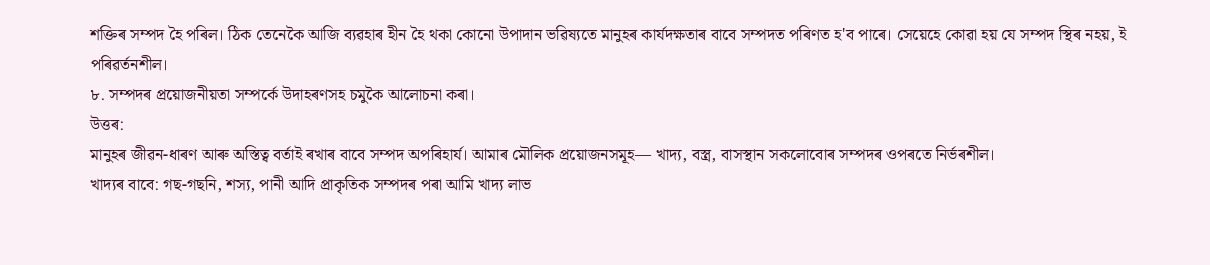শক্তিৰ সম্পদ হৈ পৰিল। ঠিক তেনেকৈ আজি ব্যৱহাৰ হীন হৈ থকা কোনো উপাদান ভৱিষ্যতে মানুহৰ কাৰ্যদক্ষতাৰ বাবে সম্পদত পৰিণত হ'ব পাৰে। সেয়েহে কোৱা হয় যে সম্পদ স্থিৰ নহয়, ই পৰিৱৰ্তনশীল।
৮. সম্পদৰ প্ৰয়োজনীয়তা সম্পৰ্কে উদাহৰণসহ চমুকৈ আলোচনা কৰা।
উত্তৰ:
মানুহৰ জীৱন-ধাৰণ আৰু অস্তিত্ব বৰ্তাই ৰখাৰ বাবে সম্পদ অপৰিহাৰ্য। আমাৰ মৌলিক প্ৰয়োজনসমূহ— খাদ্য, বস্ত্ৰ, বাসস্থান সকলোবোৰ সম্পদৰ ওপৰতে নিৰ্ভৰশীল।
খাদ্যৰ বাবে: গছ-গছনি, শস্য, পানী আদি প্ৰাকৃতিক সম্পদৰ পৰা আমি খাদ্য লাভ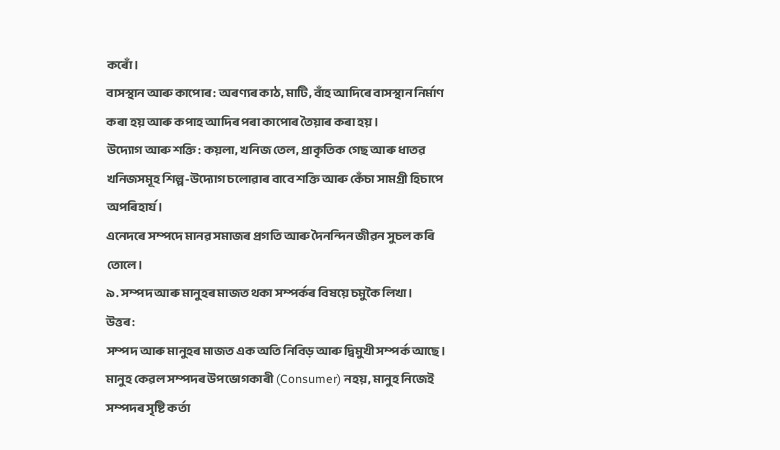কৰোঁ।
বাসস্থান আৰু কাপোৰ: অৰণ্যৰ কাঠ, মাটি, বাঁহ আদিৰে বাসস্থান নিৰ্মাণ কৰা হয় আৰু কপাহ আদিৰ পৰা কাপোৰ তৈয়াৰ কৰা হয়।
উদ্যোগ আৰু শক্তি: কয়লা, খনিজ তেল, প্ৰাকৃতিক গেছ আৰু ধাতৱ খনিজসমূহ শিল্প-উদ্যোগ চলোৱাৰ বাবে শক্তি আৰু কেঁচা সামগ্ৰী হিচাপে অপৰিহাৰ্য।
এনেদৰে সম্পদে মানৱ সমাজৰ প্ৰগতি আৰু দৈনন্দিন জীৱন সুচল কৰি তোলে।
৯. সম্পদ আৰু মানুহৰ মাজত থকা সম্পৰ্কৰ বিষয়ে চমুকৈ লিখা।
উত্তৰ:
সম্পদ আৰু মানুহৰ মাজত এক অতি নিবিড় আৰু দ্বিমুখী সম্পৰ্ক আছে। মানুহ কেৱল সম্পদৰ উপভোগকাৰী (Consumer) নহয়, মানুহ নিজেই সম্পদৰ সৃষ্টি কৰ্তা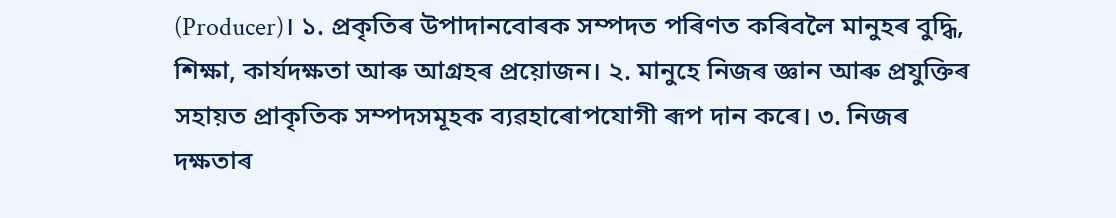(Producer)। ১. প্ৰকৃতিৰ উপাদানবোৰক সম্পদত পৰিণত কৰিবলৈ মানুহৰ বুদ্ধি, শিক্ষা, কাৰ্যদক্ষতা আৰু আগ্ৰহৰ প্ৰয়োজন। ২. মানুহে নিজৰ জ্ঞান আৰু প্ৰযুক্তিৰ সহায়ত প্ৰাকৃতিক সম্পদসমূহক ব্যৱহাৰোপযোগী ৰূপ দান কৰে। ৩. নিজৰ দক্ষতাৰ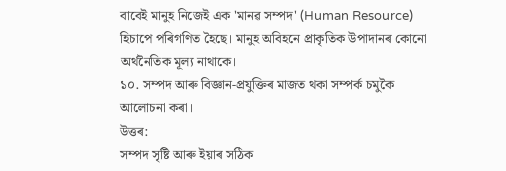বাবেই মানুহ নিজেই এক 'মানৱ সম্পদ' (Human Resource) হিচাপে পৰিগণিত হৈছে। মানুহ অবিহনে প্ৰাকৃতিক উপাদানৰ কোনো অৰ্থনৈতিক মূল্য নাথাকে।
১০. সম্পদ আৰু বিজ্ঞান-প্ৰযুক্তিৰ মাজত থকা সম্পর্ক চমুকৈ আলোচনা কৰা।
উত্তৰ:
সম্পদ সৃষ্টি আৰু ইয়াৰ সঠিক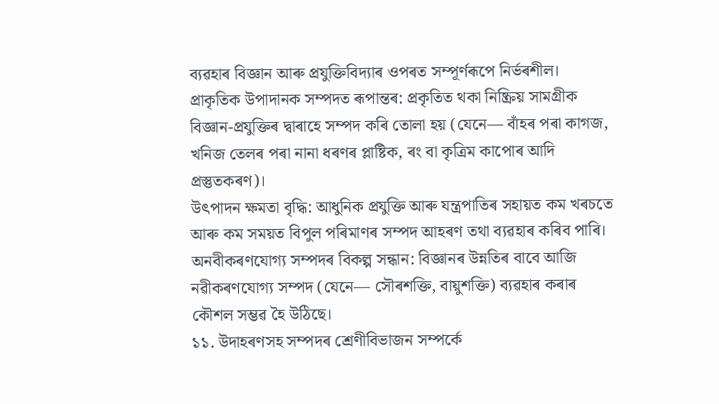ব্যৱহাৰ বিজ্ঞান আৰু প্ৰযুক্তিবিদ্যাৰ ওপৰত সম্পূৰ্ণৰূপে নিৰ্ভৰশীল।
প্ৰাকৃতিক উপাদানক সম্পদত ৰূপান্তৰ: প্ৰকৃতিত থকা নিষ্ক্ৰিয় সামগ্ৰীক বিজ্ঞান-প্ৰযুক্তিৰ দ্বাৰাহে সম্পদ কৰি তোলা হয় (যেনে— বাঁহৰ পৰা কাগজ, খনিজ তেলৰ পৰা নানা ধৰণৰ প্লাষ্টিক, ৰং বা কৃত্ৰিম কাপোৰ আদি প্ৰস্তুতকৰণ)।
উৎপাদন ক্ষমতা বৃদ্ধি: আধুনিক প্রযুক্তি আৰু যন্ত্রপাতিৰ সহায়ত কম খৰচতে আৰু কম সময়ত বিপুল পৰিমাণৰ সম্পদ আহৰণ তথা ব্যৱহাৰ কৰিব পাৰি।
অনবীকৰণযোগ্য সম্পদৰ বিকল্প সন্ধান: বিজ্ঞানৰ উন্নতিৰ বাবে আজি নৱীকৰণযোগ্য সম্পদ (যেনে— সৌৰশক্তি, বায়ুশক্তি) ব্যৱহাৰ কৰাৰ কৌশল সম্ভৱ হৈ উঠিছে।
১১. উদাহৰণসহ সম্পদৰ শ্ৰেণীবিভাজন সম্পর্কে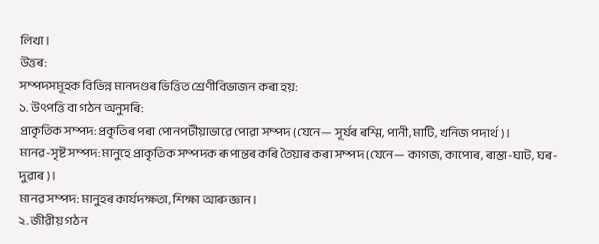লিখা।
উত্তৰ:
সম্পদসমূহক বিভিন্ন মানদণ্ডৰ ভিত্তিত শ্ৰেণীবিভাজন কৰা হয়:
১. উৎপত্তি বা গঠন অনুসৰি:
প্ৰাকৃতিক সম্পদ: প্ৰকৃতিৰ পৰা পোনপটীয়াভাৱে পোৱা সম্পদ (যেনে— সূৰ্যৰ ৰশ্মি, পানী, মাটি, খনিজ পদাৰ্থ)।
মানৱ-সৃষ্ট সম্পদ: মানুহে প্ৰাকৃতিক সম্পদক ৰূপান্তৰ কৰি তৈয়াৰ কৰা সম্পদ (যেনে— কাগজ, কাপোৰ, ৰাস্তা-ঘাট, ঘৰ-দুৱাৰ)।
মানৱ সম্পদ: মানুহৰ কাৰ্যদক্ষতা, শিক্ষা আৰু জ্ঞান।
২. জীৱীয় গঠন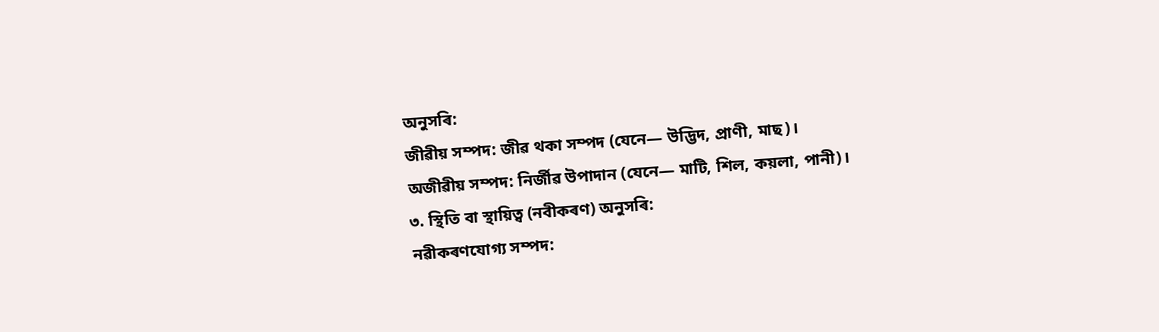অনুসৰি:
জীৱীয় সম্পদ: জীৱ থকা সম্পদ (যেনে— উদ্ভিদ, প্ৰাণী, মাছ)।
অজীৱীয় সম্পদ: নিৰ্জীৱ উপাদান (যেনে— মাটি, শিল, কয়লা, পানী)।
৩. স্থিতি বা স্থায়িত্ব (নবীকৰণ) অনুসৰি:
নৱীকৰণযোগ্য সম্পদ: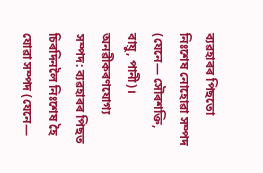ব্যৱহাৰৰ পিছতো নিঃশেষ নোহোৱা সম্পদ (যেনে— সৌৰশক্তি, বায়ু, পানী)।
অনৱীকৰণযোগ্য সম্পদ: ব্যৱহাৰৰ পিছত চিৰদিনলৈ নিঃশেষ হৈ যোৱা সম্পদ (যেনে—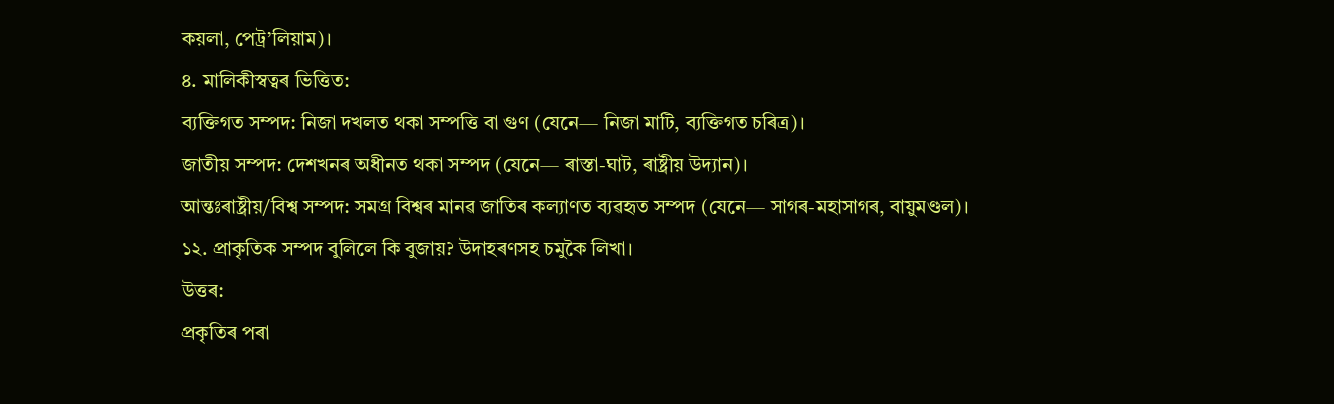কয়লা, পেট্ৰ’লিয়াম)।
৪. মালিকীস্বত্বৰ ভিত্তিত:
ব্যক্তিগত সম্পদ: নিজা দখলত থকা সম্পত্তি বা গুণ (যেনে— নিজা মাটি, ব্যক্তিগত চৰিত্ৰ)।
জাতীয় সম্পদ: দেশখনৰ অধীনত থকা সম্পদ (যেনে— ৰাস্তা-ঘাট, ৰাষ্ট্ৰীয় উদ্যান)।
আন্তঃৰাষ্ট্ৰীয়/বিশ্ব সম্পদ: সমগ্ৰ বিশ্বৰ মানৱ জাতিৰ কল্যাণত ব্যৱহৃত সম্পদ (যেনে— সাগৰ-মহাসাগৰ, বায়ুমণ্ডল)।
১২. প্রাকৃতিক সম্পদ বুলিলে কি বুজায়? উদাহৰণসহ চমুকৈ লিখা।
উত্তৰ:
প্ৰকৃতিৰ পৰা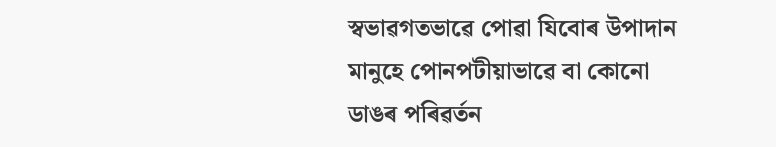স্বভাৱগতভাৱে পোৱা যিবোৰ উপাদান মানুহে পোনপটীয়াভাৱে বা কোনো ডাঙৰ পৰিৱৰ্তন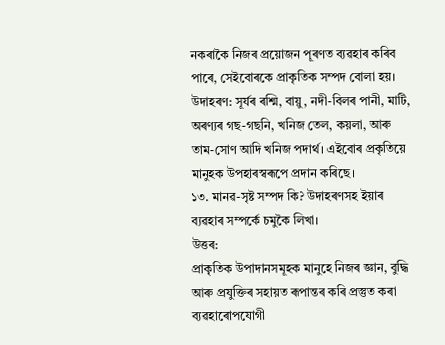নকৰাকৈ নিজৰ প্ৰয়োজন পূৰণত ব্যৱহাৰ কৰিব পাৰে, সেইবোৰকে প্ৰাকৃতিক সম্পদ বোলা হয়।
উদাহৰণ: সূৰ্যৰ ৰশ্মি, বায়ু, নদী-বিলৰ পানী, মাটি, অৰণ্যৰ গছ-গছনি, খনিজ তেল, কয়লা, আৰু তাম-সোণ আদি খনিজ পদাৰ্থ। এইবোৰ প্ৰকৃতিয়ে মানুহক উপহাৰস্বৰূপে প্ৰদান কৰিছে।
১৩. মানৱ-সৃষ্ট সম্পদ কি? উদাহৰণসহ ইয়াৰ ব্যৱহাৰ সম্পর্কে চমুকৈ লিখা।
উত্তৰ:
প্ৰাকৃতিক উপাদানসমূহক মানুহে নিজৰ জ্ঞান, বুদ্ধি আৰু প্ৰযুক্তিৰ সহায়ত ৰূপান্তৰ কৰি প্ৰস্তুত কৰা ব্যৱহাৰোপযোগী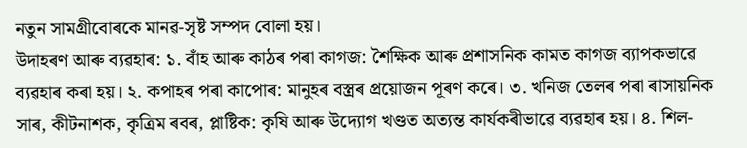নতুন সামগ্ৰীবোৰকে মানৱ-সৃষ্ট সম্পদ বোলা হয়।
উদাহৰণ আৰু ব্যৱহাৰ: ১. বাঁহ আৰু কাঠৰ পৰা কাগজ: শৈক্ষিক আৰু প্ৰশাসনিক কামত কাগজ ব্যাপকভাৱে ব্যৱহাৰ কৰা হয়। ২. কপাহৰ পৰা কাপোৰ: মানুহৰ বস্ত্ৰৰ প্ৰয়োজন পূৰণ কৰে। ৩. খনিজ তেলৰ পৰা ৰাসায়নিক সাৰ, কীটনাশক, কৃত্রিম ৰবৰ, প্লাষ্টিক: কৃষি আৰু উদ্যোগ খণ্ডত অত্যন্ত কাৰ্যকৰীভাৱে ব্যৱহাৰ হয়। ৪. শিল-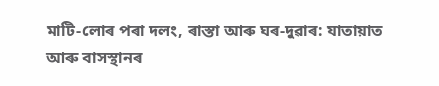মাটি-লোৰ পৰা দলং, ৰাস্তা আৰু ঘৰ-দুৱাৰ: যাতায়াত আৰু বাসস্থানৰ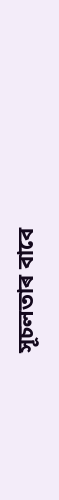সূচলতাৰ বাবে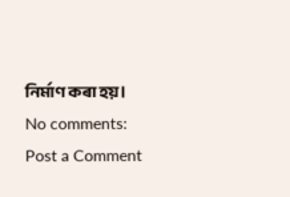নিৰ্মাণ কৰা হয়।
No comments:
Post a Comment